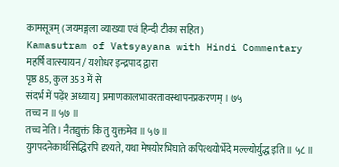कामसूत्रम् (जयमङ्गला व्याख्या एवं हिन्दी टीका सहित)
Kamasutram of Vatsyayana with Hindi Commentary
महर्षि वात्स्यायन / यशोधर इन्द्रपाद द्वारा
पृष्ठ 85, कुल 353 में से
संदर्भ में पढ़ें१ अध्याय ] प्रमाणकालभावरतावस्थापनप्रकरणम् । ७५
तच्च न ॥ ५७ ॥
तच्च नेति । नैतद्युक्तं किं तु युक्तमेव ॥ ५७ ॥
युगपदनेकार्थसिद्धिरपि दृश्यते, यथा मेषयोरभिघाते कपित्थयोर्भेदे मल्ल्योर्युद्ध इति ॥ ५८ ॥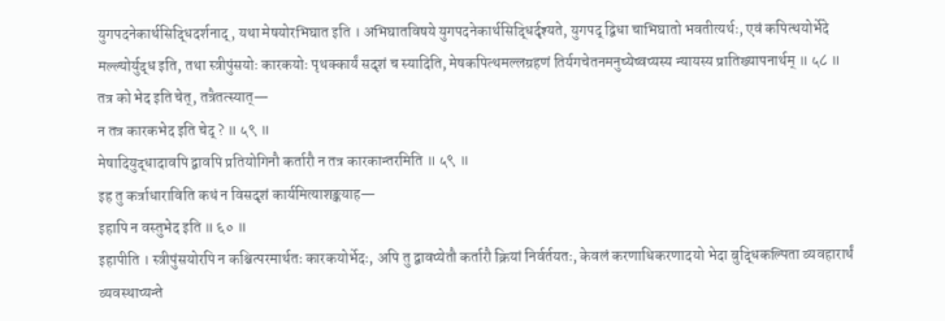युगपदनेकार्थसिद्धिदर्शनाद्, यथा मेषयोरभिघात इति । अभिघातविषये युगपदनेकार्थसिद्धिर्दृश्यते, युगपद् द्विधा चाभिघातो भवतीत्यर्थः, एवं कपित्थयोर्भेदे मल्ल्योर्युद्ध इति, तथा स्त्रीपुंसयोः कारकयोः पृथक्कार्यं सदृशं च स्यादिति, मेषकपित्थमल्लग्रहणं तिर्यगचेतनमनुष्येष्वप्यस्य न्यायस्य प्रातिख्यापनार्थम् ॥ ५८ ॥
तत्र को भेद इति चेत्, तत्रैतत्स्यात्—
न तत्र कारकभेद इति चेद् ? ॥ ५९ ॥
मेषादियुद्धादावपि द्वावपि प्रतियोगिनौ कर्तारौ न तत्र कारकान्तरमिति ॥ ५९ ॥
इह तु कर्त्राधाराविति कथं न विसदृशं कार्यमित्याशङ्कयाह—
इहापि न वस्तुभेद इति ॥ ६० ॥
इहापीति । स्त्रीपुंसयोरपि न कश्चित्परमार्थतः कारकयोर्भेदः, अपि तु द्वावप्येतौ कर्तारौ क्रियां निर्वर्तयतः, केवलं करणाधिकरणादयो भेदा बुद्धिकल्पिता व्यवहारार्थं व्यवस्थाप्यन्ते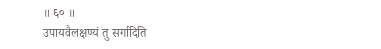॥ ६० ॥
उपायवैलक्षण्यं तु सर्गादिति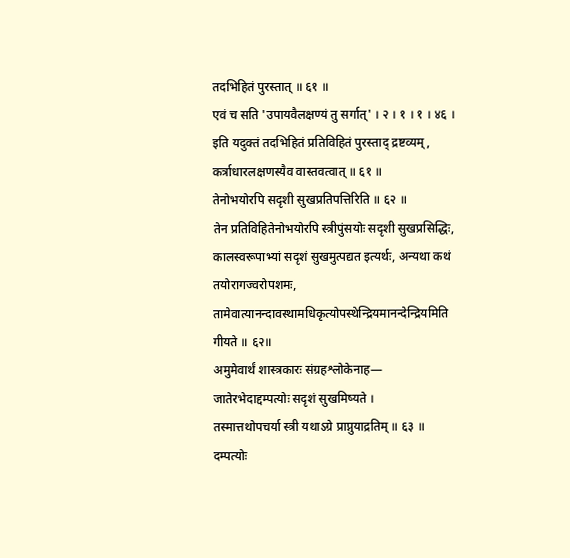तदभिहितं पुरस्तात् ॥ ६१ ॥
एवं च सति 'उपायवैलक्षण्यं तु सर्गात्' । २ । १ । १ । ४६ । इति यदुक्तं तदभिहितं प्रतिविहितं पुरस्ताद् द्रष्टव्यम्, कर्त्राधारलक्षणस्यैव वास्तवत्वात् ॥ ६१ ॥
तेनोभयोरपि सदृशी सुखप्रतिपत्तिरिति ॥ ६२ ॥
तेन प्रतिविहितेनोभयोरपि स्त्रीपुंसयोः सदृशी सुखप्रसिद्धिः, कालस्वरूपाभ्यां सदृशं सुखमुत्पद्यत इत्यर्थः, अन्यथा कथं तयोरागज्वरोपशमः, तामेवात्यानन्दावस्थामधिकृत्योपस्थेन्द्रियमानन्देन्द्रियमिति गीयते ॥ ६२॥
अमुमेवार्थं शास्त्रकारः संग्रहश्लोकेनाह—
जातेरभेदाद्दम्पत्योः सदृशं सुखमिष्यते ।
तस्मात्तथोपचर्या स्त्री यथाऽग्रे प्राप्नुयाद्रतिम् ॥ ६३ ॥
दम्पत्योः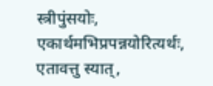स्त्रीपुंसयोः, एकार्थमभिप्रपन्नयोरित्यर्थः, एतावत्तु स्यात्,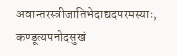अवान्तरस्त्रीजातिभेदाद्यदपरमस्याः, कण्डूत्यपनोदसुखं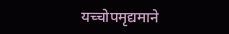यच्चोपमृद्यमाने